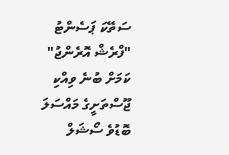ސަތޭކަ ޕަސެންޓު "ފްރެޝް އޮރެންޖު" ކަމަށް ބުނެ ވިއްކި ޖޫސްތަށީގެ މައްސަލަ ބޮޑުވެ ސޯޝަލް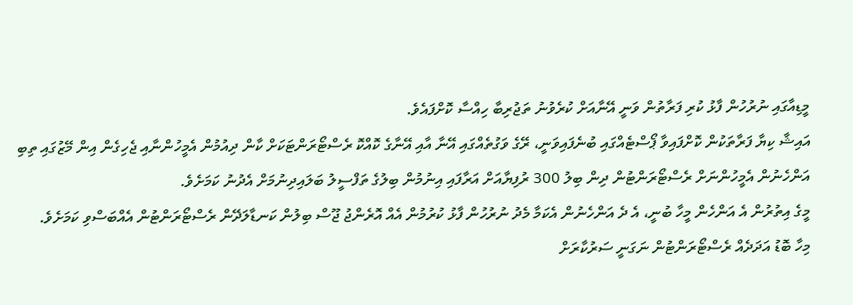މީޑިއާގައި ނުރުހުން ފާޅު ކުރި ފަރާތުން ވަނީ އޭނާއަށް ކުރެވުނު ތަޖުރިބާ ހިއްސާ ކޮށްފައެވެ.
އައިޝާ ކިޔާ ފަރާތަކުން ކޮށްފައިވާ ޕޯސްޓެއްގައި ބުނެފައިވަނީ، ރޭގެ ވަގުތެއްގައި އޭނާ އާއި އޭނާގެ ކޮއްކޮ ރެސްޓޯރަންޓަކަށް ކާން ދިއުމުން އެމީހުންނާއި ޖެހިގެން އިން މޭޒުގައި ތިބި އަންހެނުން އެމީހުންނަށް ރެސްޓޯރަންޓުން ދިން ބިލު 300 ރުފިޔާއަށް އަރާފައި އިނުމުން ބިލުގެ ތަފްސީލު ބަލައިދިނުމަށް އެދުނު ކަމަށެވެ.
މީގެ އިތުރުން އެ އަންހެން މީހާ ބުނީ، އެ ދެ އަންހެނުން އެކަމާ މެދު ނުރުހުން ފާޅު ކުރުމުން އެއް އޮރެންޖު ޖޫސް ބިލުން ކަނޑާލަދޭން ރެސްޓޯރަންޓުން އެއްބަސްވި ކަމަށެވެ.
މިހާ ބޮޑު އަދަދެއް ރެސްޓޯރަންޓުން ނަގަނީ ސަރުކާރަށް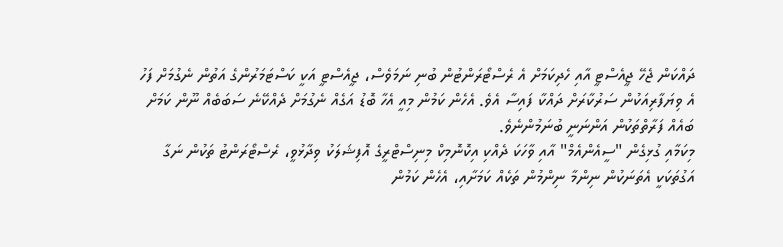ދައްކަން ޖެހޭ ޖީއެސްޓީ އާއި ހެދިކަމަށް އެ ރެސްޓޯރަންޓުން ބުނި ނަމަވެސް، ޖީއެސްޓީ އަކީ ކަސްޓަމަރުންގެ އަތުން ނެގުމަށް ފަހު އެ ވިޔަފާރިއަކުން ސަރުކާރަށް ދައްކާ ފައިސާ އެވެ. އެހެން ކަމުން މިއީ އެހާ ބޮޑު އަގެއް ނެގުމަށް ދެއްކޭނެ ސަބަބެއް ނޫން ކަމަށް ބައެއް ފަރާތްތަކުން އަންނަނީ ބުނަމުންނެވެ.
މިކަމާއި ގުޅިގެން "ސީއެންއެމް" އާއި ވާހަކަ ދެއްކި އިކޮނޮމިކް މިނިސްޓްރީގެ އޮފިޝަލަކު ވިދާޅުވީ، ރެސްޓޯރަންޓު ތަކުން ނަގާ އަގުތަކަކީ އެތަނަކުން ނިންމާ ނިންމުން ތަކެއް ކަމަށާއި، އެހެން ކަމުން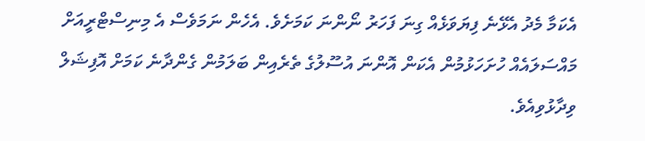އެކަމާ މެދު އެޅޭނެ ފިޔަވަޅެއް ގިނަ ފަހަރު ނޯންނަ ކަމަށެވެ. އެހެން ނަމަވެސް އެ މިނިސްޓްރީއަށް މައްސަލައެއް ހުށަހަޅުމުން އެކަން އޮންނަ އުސޫލުގެ ތެރެއިން ބަލަމުން ގެންދާނެ ކަމަށް އޮފިޝަލް ވިދާޅުވިއެވެ.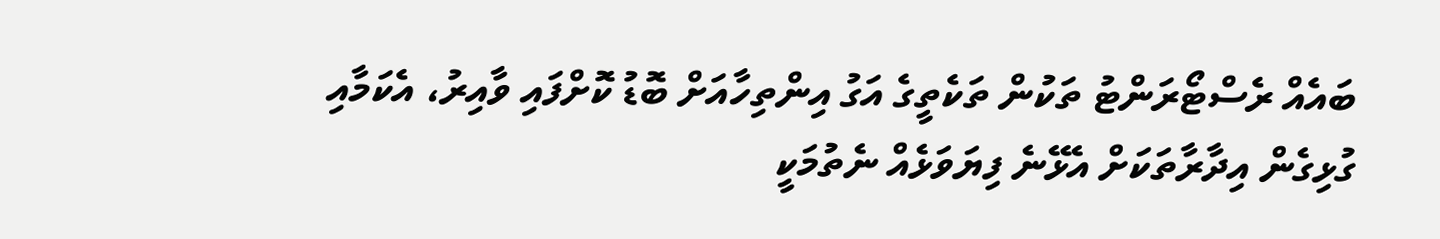ބައެއް ރެސްޓޯރަންޓު ތަކުން ތަކެތީގެ އަގު އިންތިހާއަށް ބޮޑު ކޮށްފައި ވާއިރު، އެކަމާއި ގުޅިގެން އިދާރާތަކަށް އެޅޭނެ ފިޔަވަޅެއް ނެތުމަކީ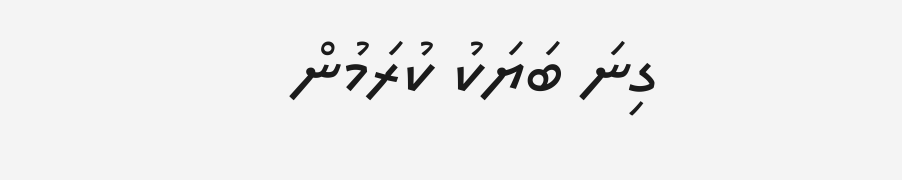ގިނަ ބަޔަކު ކުރަމުން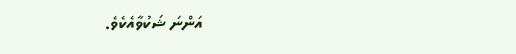އަންނަ ޝަކުވާއެކެވެ.